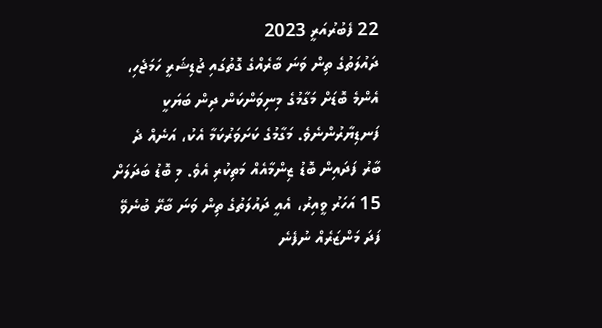22 ފެބުރުއަރީ 2023
ދައުލަތުގެ ތިން ވަނަ ބާރެއްގެ ގޮތުގައި ޖުޑިޝަރީ ހަމަޖެހި، އެންމެ ބޮޑަށް މަގާމުގެ މިނިވަންކަން ދިން ބަޔަކީ ފަނޑިޔާރުންނެވެ. މަގާމުގެ ކަށަވަރުކަމާ އެކު، އަނެއް ދެ ބާރު ފަދައިން ބޮޑު ޒިންމާއެއް މަތިކުރި އެވެ. މި ބޮޑު ބަދަލަށް 15 އަހަރު ވީއިރު، އެއީ ދައުލަތުގެ ތިން ވަނަ ބާރޭ ބުނެވޭ ފަދަ މަންޒަރެއް ނުފެނެ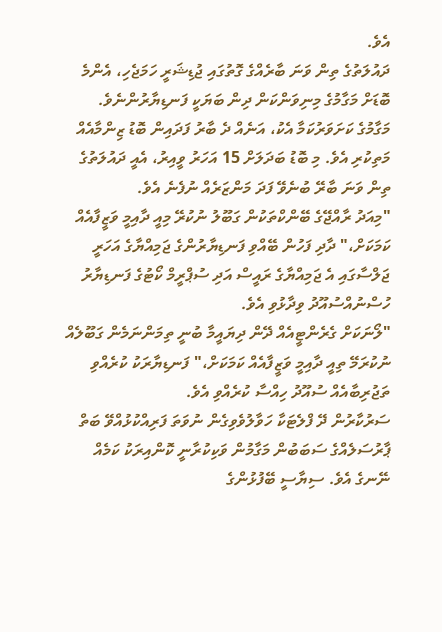އެވެ.
ދައުލަތުގެ ތިން ވަނަ ބާރެއްގެ ގޮތުގައި ޖުޑިޝަރީ ހަމަޖެހި، އެންމެ ބޮޑަށް މަގާމުގެ މިނިވަންކަން ދިން ބަޔަކީ ފަނޑިޔާރުންނެވެ. މަގާމުގެ ކަށަވަރުކަމާ އެކު، އަނެއް ދެ ބާރު ފަދައިން ބޮޑު ޒިންމާއެއް މަތިކުރި އެވެ. މި ބޮޑު ބަދަލަށް 15 އަހަރު ވީއިރު، އެއީ ދައުލަތުގެ ތިން ވަނަ ބާރޭ ބުނެވޭ ފަދަ މަންޒަރެއް ނުފެނެ އެވެ.
"މިއަދު ރާއްޖޭގެ ބޭންކްތަކުން ގަބޫލު ނުކުރޭ މިއީ ދާއިމީ ވަޒީފާއެއް ކަމަކަށް،" ދާދި ފަހުން ބޭއްވި ފަނޑިޔާރުންގެ ޖަމިއްޔާގެ އަހަރީ ޖަލްސާގައި އެ ޖަމިއްޔާގެ ރައީސް އަދި ސުޕްރީމް ކޯޓުގެ ފަނޑިޔާރު ހުސްނުއްސުއޫދު ވިދާޅުވި އެވެ.
"ލޯނަކަށް ގެރެންޓީއެއް ދޭން ދިޔައީމާ ބުނީ ތިމަންނަމެން ގަބޫލެއް ނުކުރަމޭ ތިއީ ދާއިމީ ވަޒީފާއެއް ކަމަކަށް،" ފަނޑިޔާރަކު ކުރެއްވި ތަޖުރިބާއެއް ސުއޫދު ހިއްސާ ކުރެއްވި އެވެ.
ސަރުކާރުން ދޭ ފްލެޓަކާ ހަވާލުވެވިގެން ނުވަތަ ފަރިއްކުޅުއްވޭ ބަތް ޕާރުސަލެއްގެ ސަބަބުން މަގާމުން ވަކިކުރާނީ ކޮންއިރަކު ކަމެއް ނޭނގެ އެވެ. ސިޔާސީ ބޭފުޅުންގެ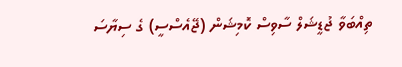ތިއްބަވާ ޖުޑީޝަލް ސާވިސް ކޮމިޝަން (ޖޭއެސްސީ) ގެ ސިޔާސަ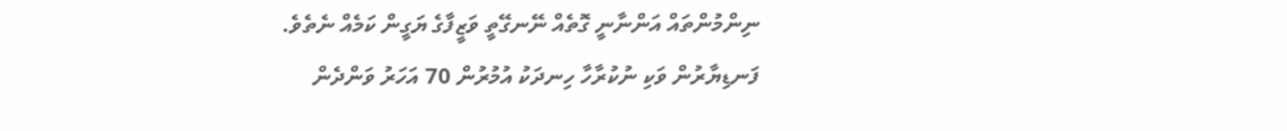ނިންމުންތައް އަންނާނީ ގޮތެއް ނޭނގޭތީ ވަޒީފާގެ ޔަގީން ކަމެއް ނެތެވެ.
ފަނޑިޔާރުން ވަކި ނުކުރާހާ ހިނދަކު އުމުރުން 70 އަހަރު ވަންދެން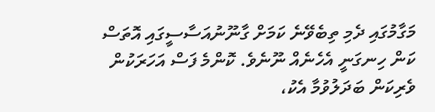މަގާމުގައި ދެމި ތިބެވޭނެ ކަމަށް ގާނޫނުއަސާސީގައި އޮތަސް ކަން ހިނގަނީ އެހެނެއް ނޫނެވެ. ކޮންމެ ފަސް އަހަރަކުން ވެރިކަން ބަދަލުވުމާ އެކު،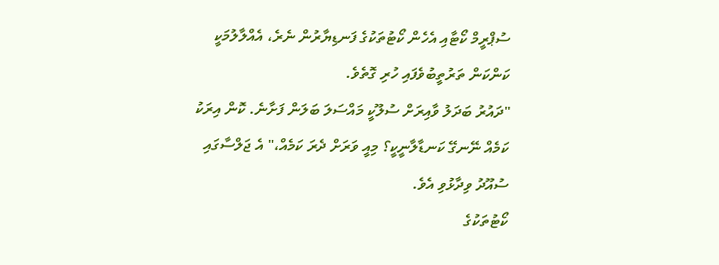ސުޕްރީމް ކޯޓާއި އެހެން ކޯޓުތަކުގެ ފަނޑިޔާރުން ނެރެ، އެއްލާލުމަކީ ކަންކަން ތަރުތީބުވެފައި ހުރި ގޮތެވެ.
"ދައުރު ބަދަލު ވާއިރަށް ސުލޫކީ މައްސަލަ ބަލަން ފަށާނެ. ކޮން އިރަކު ކަމެއް ނޭނގޭ ކަނޑާލާނީކީ؟ މިއީ ވަރަށް ދެރަ ކަމެއް،" އެ ޖަލްސާގައި ސުއޫދު ވިދާޅުވި އެވެ.
ކޯޓުތަކުގެ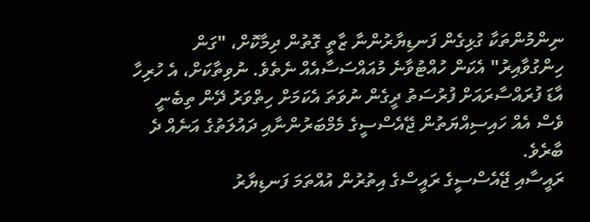ނިންމުންތަކާ ގުޅިގެން ފަނޑިޔާރުންނާ ޒާތީ ގޮތުން ދިމާކޮށް، "ގަން ހިންގުވާއިރު" އެކަން ހުއްޓުވާނެ މުއައްސަސާއެއް ނެތެވެ. ނުވިތާކަށް، އެ ހުރިހާ އާޑަ ފުރައްސާރައަށް ފުރުސަތު ދީގެން ނުވަތަ އެކަމަށް ހިތްވަރު ދޭން ތިބެނީ ވެސް އެއް ހައިސިއްޔަތުން ޖޭއެސްސީގެ މެމްބަރުންނާއި ދައުލަތުގެ އަނެއް ދެ ބާރެވެ.
ރައީސާއި ޖޭއެސްސީގެ ރައީސްގެ އިތުރުން އުއްތަމަ ފަނޑިޔާރު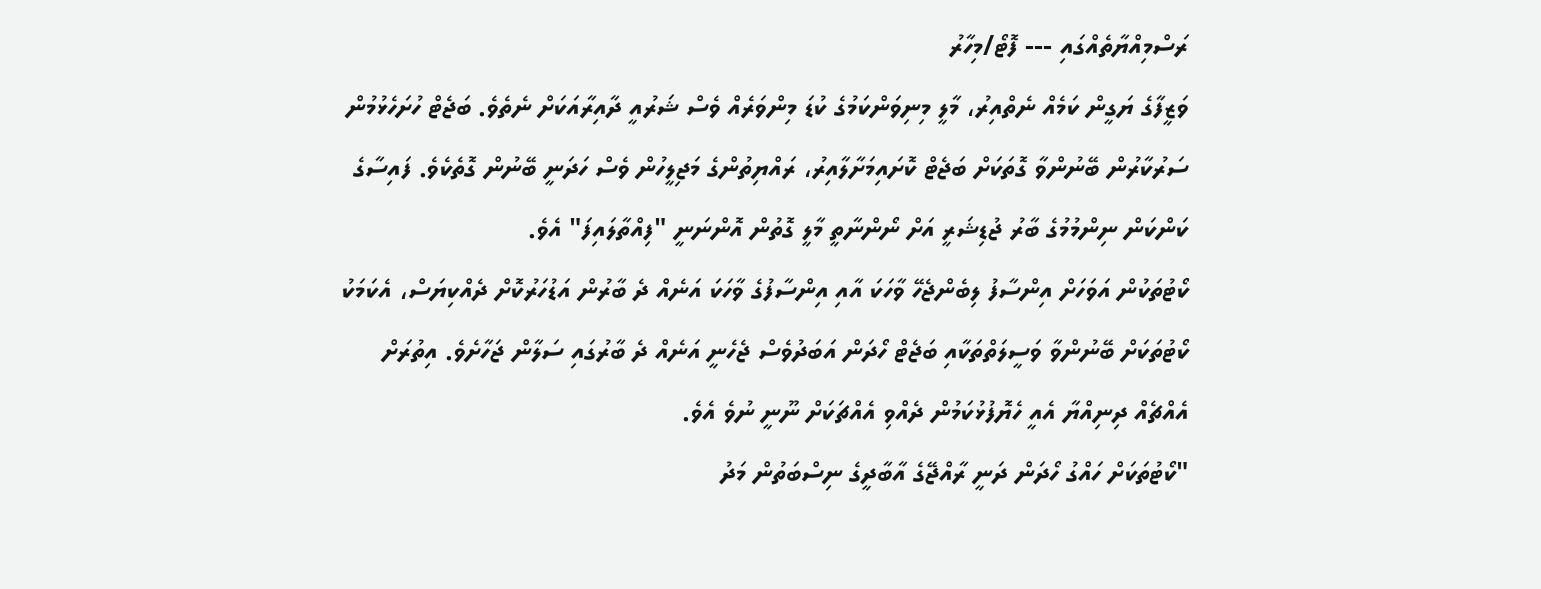ރަސްމިއްޔާތެއްގައި --- ފޮޓޯ/މިހާރު
ވަޒީފާގެ ޔަގީން ކަމެއް ނެތްއިރު، މާލީ މިނިވަންކަމުގެ ކުޑަ މިންވަރެއް ވެސް ޝަރުއީ ދާއިރާއަކަށް ނެތެވެ. ބަޖެޓް ހުށަހެޅުމުން ސަރުކާރުން ބޭނުންވާ ގޮތަކަށް ބަޖެޓް ކޮށައިމަށާލާއިރު، ރައްޔިތުންގެ މަޖިލީހުން ވެސް ހަދަނީ ބޭނުން ގޮތެކެވެ. ފައިސާގެ ކަންކަން ނިންމުމުގެ ބާރު ޖުޑިޝަރީ އަށް ނޯންނާތީ މާލީ ގޮތުން އޮންނަނީ "ފިއްތާލައިފަ" އެވެ.
ކޯޓުތަކުން އަވަހަށް އިންސާފު ލިބެންޖެހޭ ވާހަކަ އާއި އިންސާފުގެ ވާހަކަ އަނެއް ދެ ބާރުން އަޑުހަރުކޮށް ދެއްކިޔަސް، އެކަމަކު ކޯޓުތަކަށް ބޭނުންވާ ވަސީލަތްތަކާއި ބަޖެޓް ހޯދަން އަބަދުވެސް ޖެހެނީ އަނެއް ދެ ބާރުގައި ސަލާން ޖަހާށެވެ. އިތުރަށް އެއްޗެއް ދިނިއްޔާ އެއީ ހެޔޮފުޅުކަމުން ދެއްވި އެއްޗަކަށް ނޫނީ ނުވެ އެވެ.
"ކޯޓުތަކަށް ހައްގު ހޯދަން ދަނީ ރާއްޖޭގެ އާބާދީގެ ނިސްބަތުން މަދު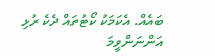ބައެއް. އެކަމަކު ކޯޓުތައް ދެކެ ރުޅި އަންނަންވީމަ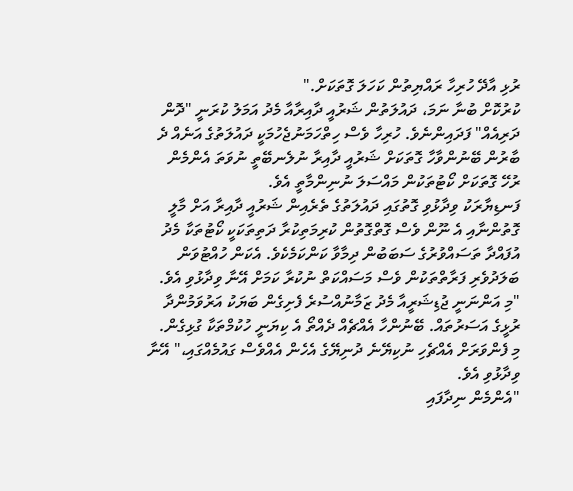ރުޅި އާދޭ ހުރިހާ ރައްޔިތުން ކަހަލަ ގޮތަކަށް."
ކުރުކޮށް ބުނާ ނަމަ، ދައުލަތުން ޝަރުއީ ދާއިރާއާ މެދު އަމަލު ކުރަނީ "ދޮން ދަރިއެއް" ފަދައިންނެވެ. ހުރިހާ ވެސް ހިތްހަމަނުޖެހުމަކީ ދައުލަތުގެ އަނެއް ދެ ބާރުން ބޭނުންވާހާ ގޮތަކަށް ޝަރުއީ ދާއިރާ ނުލެނބޭތީ ނުވަތަ އެންމެން ރުހޭ ގޮތަކަށް ކޯޓުތަކުން މައްސަލަ ނުނިންމާތީ އެވެ.
ފަނޑިޔާރަކު ވިދާޅުވި ގޮތުގައި ދައުލަތުގެ ތެރެއިން ޝަރުއީ ދާއިރާ އަށް މާލީ ގޮތުންނާއި އެ ނޫން ވެސް ގޮތްގޮތުން ކުރިމަތިކުރާ ދަތިތަކަކީ ކޯޓުތަކާ މެދު އުފައްދާ ތަސައްވުރުގެ ސަބަބުން ދިމާވާ ކަންކަމެކެވެ. އެކަން ހުއްޓުވަން ބަލަދުވެރި ފަރާތްތަކުން ވެސް މަސައްކަތް ނުކުރާ ކަމަށް އޭނާ ވިދާޅުވި އެވެ.
"މި އަންނަނީ ޖުޑިޝަރީއާ މެދު ޒަމާނުއްސުރެ ފެށިގެން ބަޔަކު އަރުވަމުންދާ ރުޅީގެ އަސަރުތައް. ބޭނުންހާ އެއްޗެއް ދެއްތޯ އެ ކިޔަނީ ހުކުމްތަކާ ގުޅިގެން. މި ފެންވަރަށް އެއްޗެހި ނުކިޔޭނެ ދުނިޔޭގެ އެހެން އެއްވެސް ގައުމެއްގައި،" އޭނާ ވިދާޅުވި އެވެ.
"އެންމެން ނިދާފައި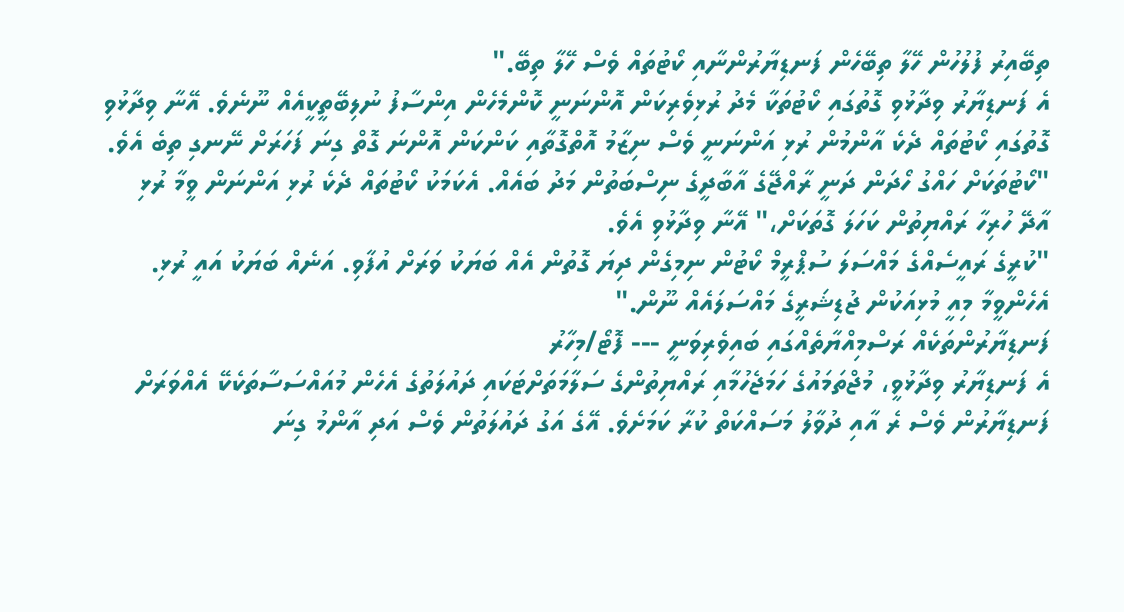ތިބޭއިރު ފުލުހުން ހޭލާ ތިބޭހެން ފަނޑިޔާރުންނާއި ކޯޓުތައް ވެސް ހޭލާ ތިބޭ."
އެ ފަނޑިޔާރު ވިދާޅުވި ގޮތުގައި ކޯޓުތަކާ މެދު ރުޅިވެރިކަން އޮންނަނީ ކޮންމެހެން އިންސާފު ނުލިބޭތީކީއެއް ނޫނެވެ. އޭނާ ވިދާޅުވި ގޮތުގައި ކޯޓުތައް ދެކެ އާންމުން ރުޅި އަންނަނީ ވެސް ނިޒާމު އޮތްގޮތާއި ކަންކަން އޮންނަ ގޮތް ގިނަ ފަހަރަށް ނޭނގި ތިބެ އެވެ.
"ކޯޓުތަކަށް ހައްގު ހޯދަން ދަނީ ރާއްޖޭގެ އާބާދީގެ ނިސްބަތުން މަދު ބައެއް. އެކަމަކު ކޯޓުތައް ދެކެ ރުޅި އަންނަން ވީމާ ރުޅި އާދޭ ހުރިހާ ރައްޔިތުން ކަހަލަ ގޮތަކަށް،" އޭނާ ވިދާޅުވި އެވެ.
"ކުރީގެ ރައީސެއްގެ މައްސަލަ ސުޕްރީމް ކޯޓުން ނިމިގެން ދިޔަ ގޮތުން އެއް ބަޔަކު ވަރަށް އުފާވި. އަނެއް ބަޔަކު އައީ ރުޅި. އެހެންވީމާ މިއީ މުޅިއަކުން ޖުޑިޝަރީގެ މައްސަލައެއް ނޫން."
ފަނޑިޔާރުންތަކެއް ރަސްމިއްޔާތެއްގައި ބައިވެރިވަނީ --- ފޮޓޯ/މިހާރު
އެ ފަނޑިޔާރު ވިދާޅުވީ، މުޖްތަމައުގެ ހަމަޖެހުމާއި ރައްޔިތުންގެ ސަލާމަތަށްޓަކައި ދައުލަތުގެ އެހެން މުއައްސަސާތަކެކޭ އެއްވަރަށް ފަނޑިޔާރުން ވެސް ރެ އާއި ދުވާލު މަސައްކަތް ކުރާ ކަމަށެވެ. އޭގެ އަގު ދައުލަތުން ވެސް އަދި އާންމު ގިނަ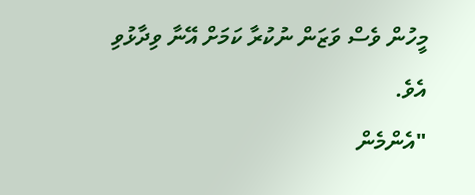މީހުން ވެސް ވަޒަން ނުކުރާ ކަމަށް އޭނާ ވިދާޅުވި އެވެ.
"އެންމެން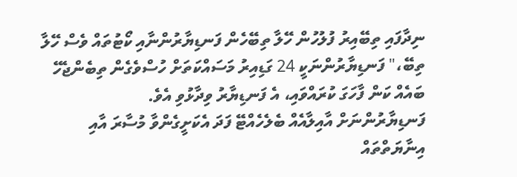ނިދާފައި ތިބޭއިރު ފުލުހުން ހޭލާ ތިބޭހެން ފަނޑިޔާރުންނާއި ކޯޓުތައް ވެސް ހޭލާ ތިބޭ،" ފަނޑިޔާރުންނަކީ 24 ގަޑިއިރު މަސައްކަތަށް ހުސްވެގެން ތިބެންޖެހޭ ބައެއް ކަން ފާހަގަ ކުރައްވައި، އެ ފަނޑިޔާރު ވިދާޅުވި އެވެ.
ފަނޑިޔާރުންނަށް އާއިލާއެއް ބެލެހެއްޓޭ ފަދަ އެކަށީގެންވާ މުސާރަ އާއި އިނާޔަތްތައް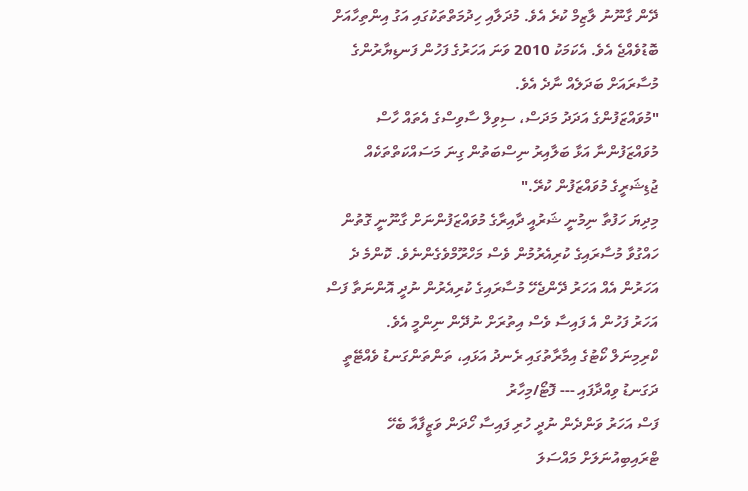ދޭން ގާނޫނު ލާޒިމް ކުރެ އެވެ. މުދަލާއި ހިދުމަތްތަކުގައި އަގު އިންތިހާއަށް ބޮޑުވެއްޖެ އެވެ. އެކަމަކު 2010 ވަނަ އަހަރުގެ ފަހުން ފަނޑިޔާރުންގެ މުސާރައަށް ބަދަލެއް ނާދެ އެވެ.
"މުވައްޒަފުންގެ އަދަދު މަދަސް، ސިވިލް ސާވިސްގެ އެތައް ހާސް މުވައްޒަފުންނާ އަޅާ ބަލާއިރު ނިސްބަތުން ގިނަ މަސައްކަތްތަކެއް ޖުޑިޝަރީގެ މުވައްޒަފުން ކުރޭ."
މިދިޔަ ހަފުތާ ނިމުނީ ޝަރުއީ ދާއިރާގެ މުވައްޒަފުންނަށް ގާނޫނީ ގޮތުން ހައްގުވާ މުސާރައިގެ ކުރިއެރުމުން ވެސް މަހްރޫމްވެގެންނެވެ. ކޮންމެ ދެ އަހަރުން އެއް އަހަރު ދޭންޖެހޭ މުސާރައިގެ ކުރިއެރުން ނުދީ އޮންނަތާ ފަސް އަހަރު ފަހުން އެ ފައިސާ ވެސް އިތުރަށް ނުދޭން ނިންމީ އެވެ.
ކްރިމިނަލް ކޯޓުގެ އިމާރާތުގައި ރެނދު އަޅައި، ތަންތަންގަނޑު ވެއްޓޭތީ ދަގަނޑު ވިއްދާފައި --- ފޮޓޯ/މިހާރު
ފަސް އަހަރު ވަންދެން ނުދީ ހުރި ފައިސާ ހޯދަން ވަޒީފާއާ ބެހޭ ޓްރައިބިއުނަލަށް މައްސަލަ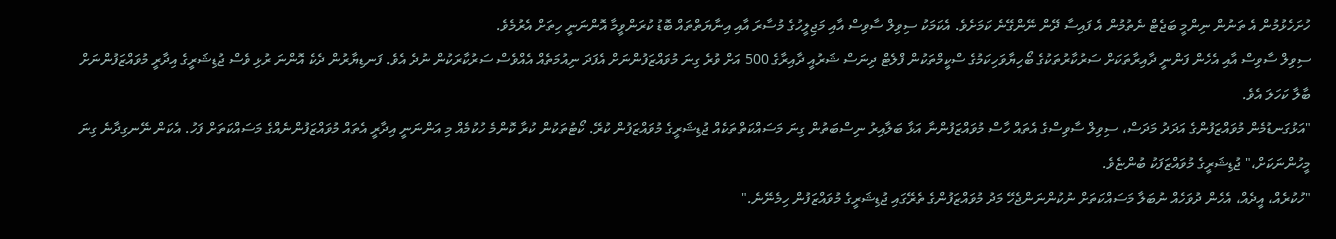ހުށަހެޅުމުން އެ ތަނުން ނިންމީ ބަޖެޓް ނެތުމުން އެ ފައިސާ ދޭން ނޭންގޭނެ ކަމަށެވެ. އެކަމަކު ސިވިލް ސާވިސް އާއި މަޖިލީހުގެ މުސާރަ އާއި އިނާޔަތްތައް ބޮޑު ކުރަންވީމާ އޮންނަނީ ހިތަށް އެރުމެވެ.
ސިވިލް ސާވިސް އާއި އެހެން ފަންނީ ދާއިރާތަކަށް ސަރުކާރުތަކުގެ ބޯހިޔާވަހިކަމުގެ ސްކީމްތަކުން ފްލެޓް ދިނަސް ޝަރުއީ ދާއިރާގެ 500 އަށް ވުރެ ގިނަ މުވައްޒަފުންނަށް އެފަދަ ނިއުމަތެއް އެއްވެސް ސަރުކާރަކުން ނުދެ އެވެ. ފަނޑިޔާރުން ދެކެ އޮންނަ ރުޅި ވެސް ޖުޑިޝަރީގެ އިދާރީ މުވައްޒަފުންނަށް ބާލާ ކަހަލަ އެވެ.
"އަޅުގަނޑުމެން މުވައްޒަފުންގެ އަދަދު މަދަސް، ސިވިލް ސާވިސްގެ އެތައް ހާސް މުވައްޒަފުންނާ އަޅާ ބަލާއިރު ނިސްބަތުން ގިނަ މަސައްކަތްތަކެއް ޖުޑިޝަރީގެ މުވައްޒަފުން ކުރޭ. ކޯޓުތަކުން ކުރާ ކޮންމެ ހުކުމެއް މި އަންނަނީ އިދާރީ އެތައް މުވައްޒަފުންނެއްގެ މަސައްކަތަށް ފަހު. އެކަން ނޭނގިދާނެ ގިނަ މީހުންނަކަށް،" ޖުޑިޝަރީގެ މުވައްޒަފަކު ބުންޏެވެ.
"ހުކުރެއް، އީދެއް، އެހެން ދުވަހެއް ނުބަލާ މަސައްކަތަށް ނުކުންނަންޖެހޭ މަދު މުވައްޒަފުންގެ ތެރޭގައި ޖުޑިޝަރީގެ މުވައްޒަފުން ހިމެނޭނެ."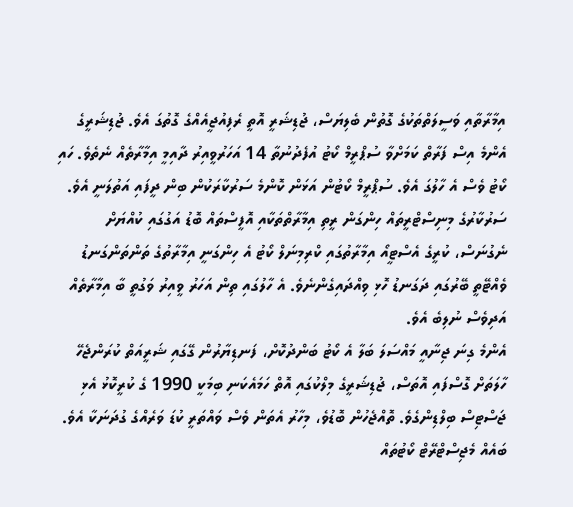އިމާރާތާއި ވަސީލަތްތަކުގެ ގޮތުން ބެލިޔަސް، ޖުޑިޝަރީ އޮތީ ރެފިއުޖީއެއްގެ ގޮތުގަ އެވެ. ޖުޑިޝަރީގެ އެންމެ އިސް ފަރާތް ކަމަށްވާ ސުޕްރީމް ކޯޓު އުފެދުނުތާ 14 އަހަރުވީއިރު ދާއިމީ އިމާރާތެއް ނެތެވެ. ހައި ކޯޓު ވެސް އެ ހާލުގަ އެވެ. ސުޕްރީމް ކޯޓުން އަޅަން ކޮންމެ ސަރުކާރަކުން ބިން ދީފައި އަތުލަނީ އެވެ.
ސަރުކާރުގެ މިނިސްޓްރީތައް ހިންގަން ރީތި އިމާރާތްތަކާއި އޮފީސްތައް ބޮޑު އަގުގައި ކުއްޔަށް ނެގުނަސް، ކުރީގެ އެސްޓީއޯ އިމާރާތުގައި ކްރިމިނަލް ކޯޓު އެ ހިންގަނީ އިމާރާތުގެ ތަންތަންގަނޑު ވެއްޓޭތީ ބޭރުގައި ދަގަނޑު ހޮޅި ވިއްދައިގެންނެވެ. އެ ހާލުގައި ތިން އަހަރު ވީއިރު ވަގުތީ ބާ އިމާރާތެއް އަދިވެސް ނުލިބެ އެވެ.
އެންމެ ގިނަ ޖިނާއީ މައްސަލަ ބަލާ އެ ކޯޓު ބަންދުކޮށް، ފަނޑިޔާރުން ގޭގައި ޝަރީއަތް ކުރަންޖެހޭ ހާލަތަށް ގޮސްފައި އޮތަސް، ޖުޑިޝަރީގެ މިލްކުގައި އޮތް ހަމައެކަނި ބިމަކީ 1990 ގެ ކުރީކޮޅު އެޅި ޖަސްޓިސް ބިލްޑިންގެވެ. ތޮއްޖެހުން ބޮޑުވެ، މިހާރު އެތަން ވެސް ވައްތަރީ ކުޑަ ވަރެއްގެ ގުދަނަކާ އެވެ.
ބައެއް މެޖިސްޓްރޭޓް ކޯޓުތައް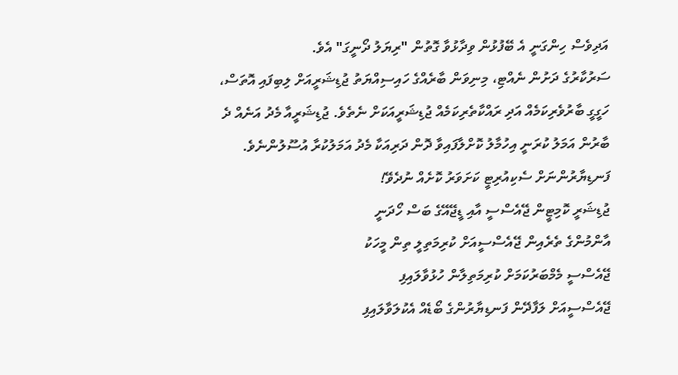އަދިވެސް ހިންގަނީ އެ ބޭފުޅުން ވިދާޅުވާ ގޮތުން "ރިޔަލު ދޯނީގަ" އެވެ.
ސަރުކާރުގެ ދަށުން ނެއްޓި، މިނިވަން ބާރެއްގެ ހައިސިއްޔަތު ޖުޑިޝަރީއަށް ލިބިފައި އޮތަސް، ހަގީގީ ބާރުވެރިކަމެއް އަދި ރައްކާތެރިކަމެއް ޖުޑިޝަރީއަކަށް ނެތެވެ. ޖުޑިޝަރީއާ މެދު އަނެއް ދެ ބާރުން އަމަލު ކުރަނީ އިހުމާލު ކޮށްލާފައިވާ ދޮން ދަރިއަކާ މެދު އަމަލުކުރާ އުސޫލުންނެވެ.
ފަނޑިޔާރުންނަށް ސެކިއުރިޓީ ކަށަވަރު ކޮށެއް ނުދެވޭ!
ޖުޑިޝަރީ ކޮމިޓީން ޖޭއެސްސީ އާއި ޑީޖޭއޭގެ ބަސް ހޯދަނީ
އާންމުންގެ ތެރެއިން ޖޭއެސްސީއަށް ކުރިމަތިލީ ތިން މީހަކު
ޖޭއެސްސީ މެމްބަރުކަމަށް ކުރިމަތިލާން ހުޅުވާލައިފި
ޖޭއެސްސީއަށް ލަފާދޭން ފަނޑިޔާރުންގެ ބޯޑެއް އެކުލަވާލައިފި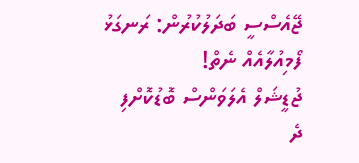ޖޭއެސްސީ ބަދަލުކުރުން: ރަނގަޅު ފޯމިއުލާއެއް ނެތް!
ޖުޑީޝަލް އެލަވަންސް ބޮޑުކޮށްފި
ދެ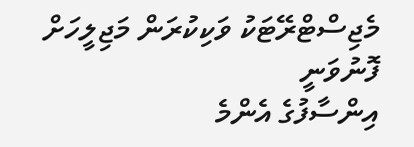މެޖިސްޓްރޭޓަކު ވަކިކުރަން މަޖިލީހަށް ފޮނުވަނީ
އިންސާފުގެ އެންމެ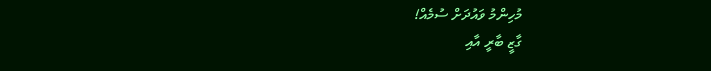މުހިންމު ވައުދަށް ސުމެއް!
ގާޒީ ބާރީ އާއި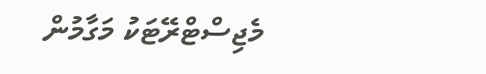މެޖިސްޓްރޭޓަކު މަގާމުން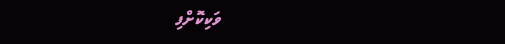ވަކިކޮށްފި